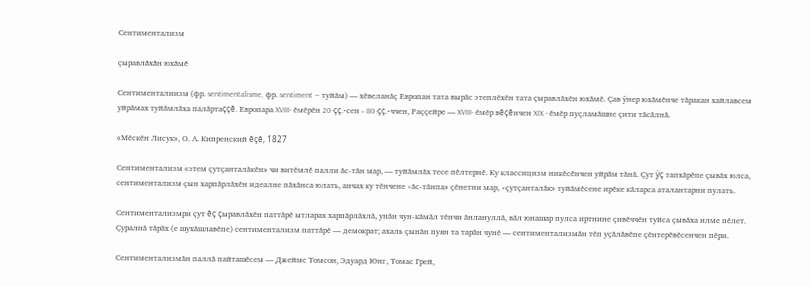Сентиментализм

ҫыравлӑхӑн юхӑмӗ

Сентименталиизм (фр. sentimentalisme, фр. sentiment — туйăм) — хĕвеланăç Европан тата вырăс этеплĕхĕн тата çыравлăхĕн юхăмĕ. Çав ÿнер юхăмĕнче тăракан хайлавсем уйрăмах туйăмлăха палăртаççĕ. Европара XVIII- ĕмĕрĕн 20-çç.-сен - 80-çç.-ччен, Раççейре — XVIII- ĕмĕр вĕçĕнчен XIX - ĕмĕр пуçламăшне çити тăсăлнă.

«Мĕскĕн Лисук», О. А. Кипренский ĕçĕ, 1827

Сентиментализм «этем çутçанталăкĕн» чи витĕмлĕ палли ăс-тăн мар, — туйăмлăх тесе пĕлтернĕ. Ку классицизм никĕсĕнчен уйрăм тăнă. Çут ÿç тапхăрĕпе çывăх юлса, сентиментализм çын харпăрлăхĕн идеалне пăхăнса юлать, анчах ку тĕнчене «ăс-тăнпа» çĕнетни мар, «çутçанталăк» туйăмĕсене ирĕке кăларса аталантарни пулать.

Сентиментализмри çут ĕç çыравлăхĕн паттăрĕ ытларах харпăрлăхлă, унăн чун-кăмăл тĕнчи ăнлануллă, вăл юнашар пулса иртнине çивĕччĕн туйса çывăха илме пĕлет. Çуралнă тăрăх (е шухăшлавĕпе) сентиментализм паттăрĕ — демократ; ахаль çынăн пуян та тарăн чунĕ — сентиментализмăн тĕп уçăлăвĕпе çĕнтерĕвĕсенчен пĕри.

Сентиментализмăн паллă пайташĕсем — Джеймс Томсон, Эдуард Юнг, Томас Грей,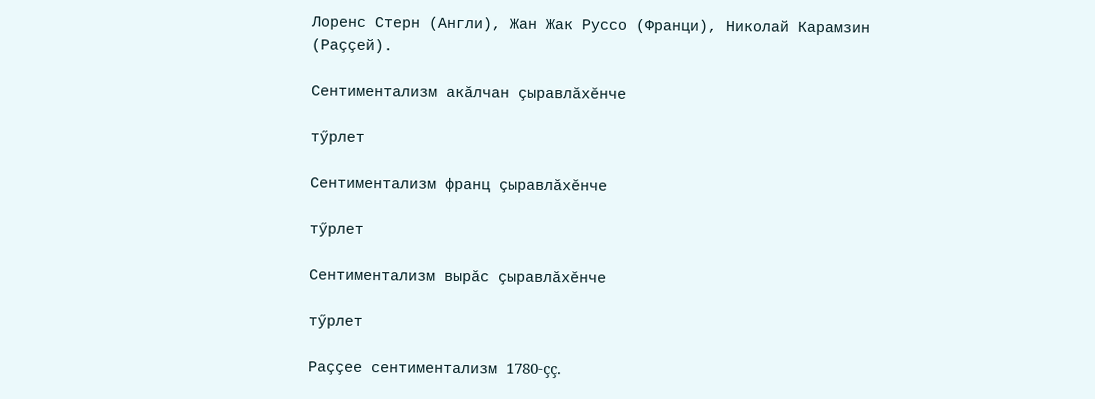Лоренс Стерн (Англи), Жан Жак Руссо (Франци), Николай Карамзин (Раççей).

Сентиментализм акăлчан çыравлăхĕнче

тӳрлет

Сентиментализм франц çыравлăхĕнче

тӳрлет

Сентиментализм вырăс çыравлăхĕнче

тӳрлет

Раççее сентиментализм 1780-çç.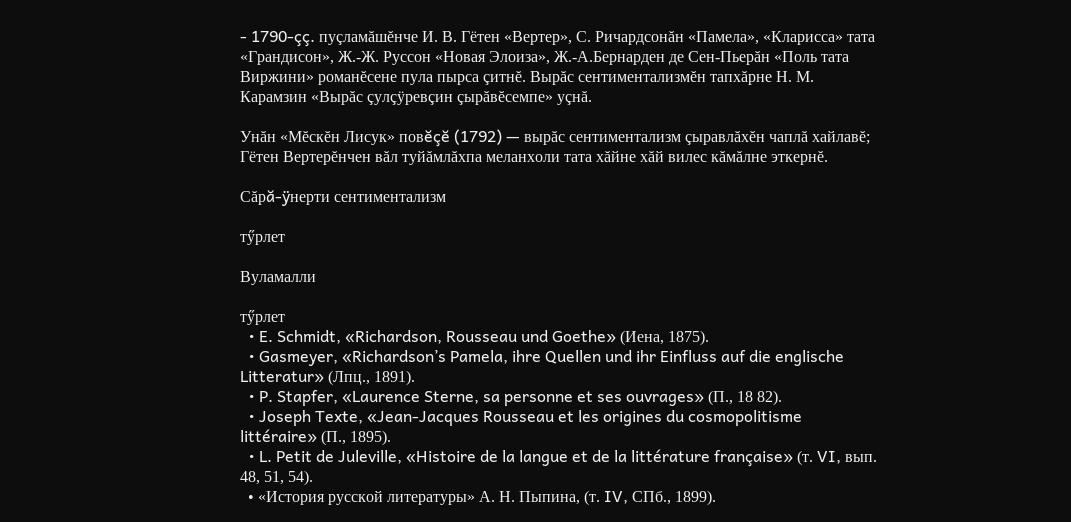- 1790-çç. пуçламăшĕнче И. В. Гётен «Вертер», С. Ричардсонăн «Памела», «Кларисса» тата «Грандисон», Ж.-Ж. Руссон «Новая Элоиза», Ж.-А.Бернарден де Сен-Пьерăн «Поль тата Виржини» романĕсене пула пырса çитнĕ. Вырăс сентиментализмĕн тапхăрне Н. М. Карамзин «Вырăс çулçÿревçин çырăвĕсемпе» уçнă.

Унăн «Мĕскĕн Лисук» повĕçĕ (1792) — вырăс сентиментализм çыравлăхĕн чаплă хайлавĕ; Гётен Вертерĕнчен вăл туйăмлăхпа меланхоли тата хăйне хăй вилес кăмăлне эткернĕ.

Сăрă-ÿнерти сентиментализм

тӳрлет

Вуламалли

тӳрлет
  • E. Schmidt, «Richardson, Rousseau und Goethe» (Иена, 1875).
  • Gasmeyer, «Richardson’s Pamela, ihre Quellen und ihr Einfluss auf die englische Litteratur» (Лпц., 1891).
  • P. Stapfer, «Laurence Sterne, sa personne et ses ouvrages» (П., 18 82).
  • Joseph Texte, «Jean-Jacques Rousseau et les origines du cosmopolitisme littéraire» (П., 1895).
  • L. Petit de Juleville, «Histoire de la langue et de la littérature française» (т. VI, вып. 48, 51, 54).
  • «История русской литературы» А. Н. Пыпина, (т. IV, СПб., 1899).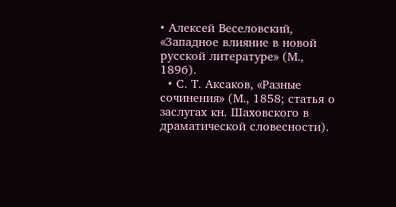• Алексей Веселовский, «Западное влияние в новой русской литературе» (М., 1896).
  • С. Т. Аксаков, «Разные сочинения» (М., 1858; статья о заслугах кн. Шаховского в драматической словесности).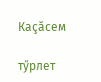Каçăсем

тӳрлет